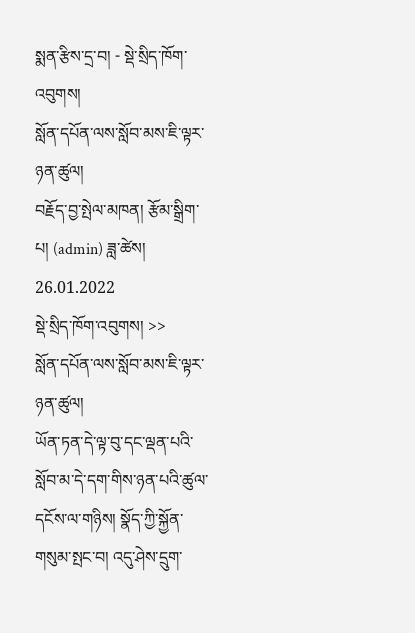སྨན་རྩིས་དྲ་བ། - སྡེ་སྲིད་ཁོག་འབུགས།
སློན་དཔོན་ལས་སློབ་མས་ཇི་ལྟར་ཉན་ཚུལ།
བརྗོད་བྱ་སྤེལ་མཁན། རྩོམ་སྒྲིག་པ། (admin) ཟླ་ཚེས། 26.01.2022
སྡེ་སྲིད་ཁོག་འབུགས། >>
སློན་དཔོན་ལས་སློབ་མས་ཇི་ལྟར་ཉན་ཚུལ།
ཡོན་ཏན་དེ་ལྟ་བུ་དང་ལྡན་པའི་སློབ་མ་དེ་དག་གིས་ཉན་པའི་ཚུལ་དངོས་ལ་གཉིས། སྣོད་ཀྱི་སྐྱོན་གསུམ་སྤང་བ། འདུ་ཤེས་དྲུག་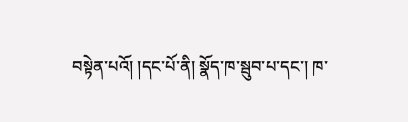བསྟེན་པའོ། །དང་པོ་ནི། སྣོད་ཁ་སྦུབ་པ་དང་། ཁ་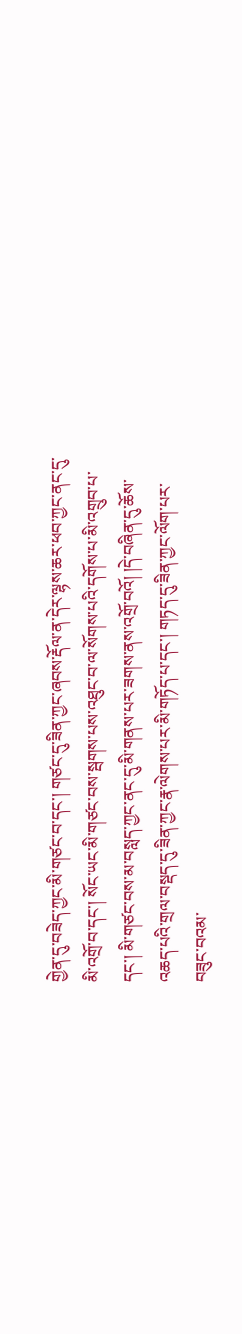གྱེན་དུ་བཟེད་ཀྱང་མི་གཙང་བ་དང་། གཙང་དུ་ཟིན་ཀྱང་ཞབས་རྡོལ་ན་དེར་ལྷས་ཆར་ཕབ་ཀྱང་ནང་དུ་མི་འགྲོ་བ་དང་། སོང་ཡང་མི་གཙང་བས་སྦགས་པས་འཐུང་བ་ལ་སོགས་པའི་དགོས་པ་མི་འགྲུབ་པ་དང་། མི་གཙང་བས་མ་བསླད་ཀྱང་ནང་དུ་མི་གནས་པར་ཟགས་ནས་འགྲོ་བའོ། །དེ་བཞིན་དུ་ཆོས་འཆད་པའི་གྲལ་བསྡད་དུ་ཟིན་ཀྱང་རྣ་ལེགས་པར་མི་གཏོད་པ་དང་། གཏད་དུ་ཟིན་ཀྱང་ལོག་པར་བཟུང་བའམ་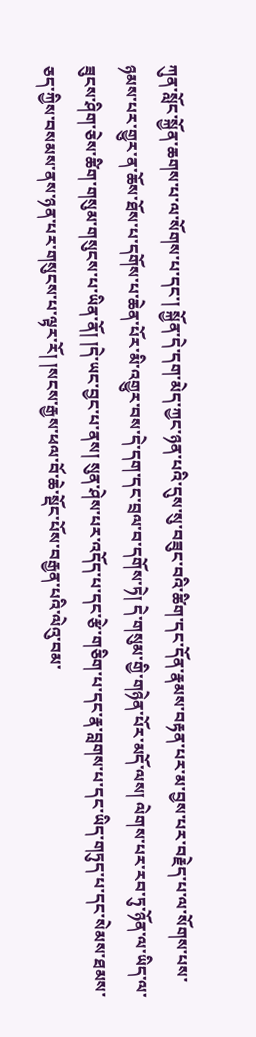ཀུན་སློང་སྐྱོན་ཆགས་པ་ལ་སོགས་པ་དང་། སྐྱོན་དེ་དག་མེད་ཀྱང་ཉན་པའི་དུས་སུ་བཟུང་བའི་ཚིག་དང་དོན་རྣམས་བརྟན་པར་མ་བྱས་པར་བརྗེད་པ་ལ་སོགས་པས་ཉམས་པར་གྱུར་ན་ཆོས་ཐོས་པ་དགོས་པ་ཆེན་པོར་མི་འགྱུར་བས་དེ་དག་དང་བྲལ་བ་དགོས་ཏེ། དེ་གསུམ་གྱི་གཉེན་པོར་མདོ་ལས། ལེགས་པར་རབ་ཏུ་ཉོན་ལ་ཡིད་ལ་ཟུངས་ཤིག་ཅེས་ཚིག་གསུམ་གསུངས་པ་ཡིན་ནོ། །དེ་ཡང་བྱང་པ་ནས། སུན་ཤེས་པར་འདོད་པ་དང་རྩེ་གཅིག་པ་དང་རྣ་བླགས་པ་དང་ཡིད་གཏུད་པ་དང་སེམས་ཐམས་ཅད་ཀྱིས་བསམས་ནས་ཉན་པར་གསུངས་པ་ལྟར་རོ། །སངས་རྒྱས་ཕལ་བོ་ཆེ་སྡོང་པོས་བརྒྱན་པའི་ལེའུ་བམ་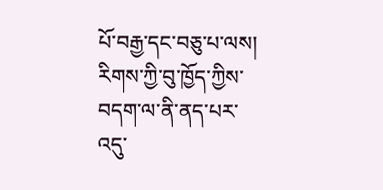པོ་བརྒྱ་དང་བཅུ་པ་ལས། རིགས་ཀྱི་བུ་ཁྱོད་ཀྱིས་བདག་ལ་ནི་ནད་པར་འདུ་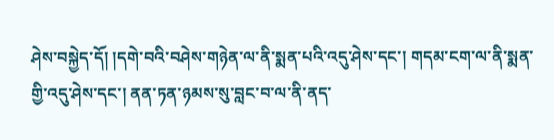ཤེས་བསྐྱེད་དོ། །དགེ་བའི་བཤེས་གཉེན་ལ་ནི་སྨན་པའི་འདུ་ཤེས་དང་། གདམ་ངག་ལ་ནི་སྨན་གྱི་འདུ་ཤེས་དང་། ནན་ཏན་ཉམས་སུ་བླང་བ་ལ་ནི་ནད་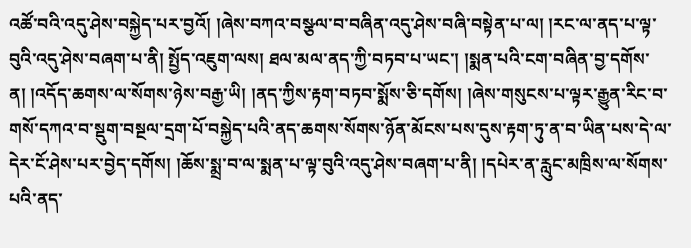འཚོ་བའི་འདུ་ཤེས་བསྐྱེད་པར་བྱའོ། །ཞེས་བཀའ་བསྩལ་བ་བཞིན་འདུ་ཤེས་བཞི་བསྟེན་པ་ལ། །རང་ལ་ནད་པ་ལྟ་བུའི་འདུ་ཤེས་བཞག་པ་ནི། སྤྱོད་འཇུག་ལས། ཐལ་མལ་ནད་ཀྱི་བཏབ་པ་ཡང་། །སྨན་པའི་ངག་བཞིན་བྱ་དགོས་ན། །འདོད་ཆགས་ལ་སོགས་ཉེས་བརྒྱ་ཡི། །ནད་ཀྱིས་རྟག་བཏབ་སྨོས་ཅི་དགོས། །ཞེས་གསུངས་པ་ལྟར་རྒྱུན་རིང་བ་གསོ་དཀའ་བ་སྡུག་བསྔལ་དྲག་པོ་བསྐྱེད་པའི་ནད་ཆགས་སོགས་ཉོན་མོངས་པས་དུས་རྟག་ཏུ་ན་བ་ཡིན་པས་དེ་ལ་དེར་ངོ་ཤེས་པར་བྱེད་དགོས། །ཆོས་སྨྲ་བ་ལ་སྨན་པ་ལྟ་བུའི་འདུ་ཤེས་བཞག་པ་ནི། །དཔེར་ན་རླུང་མཁྲིས་ལ་སོགས་པའི་ནད་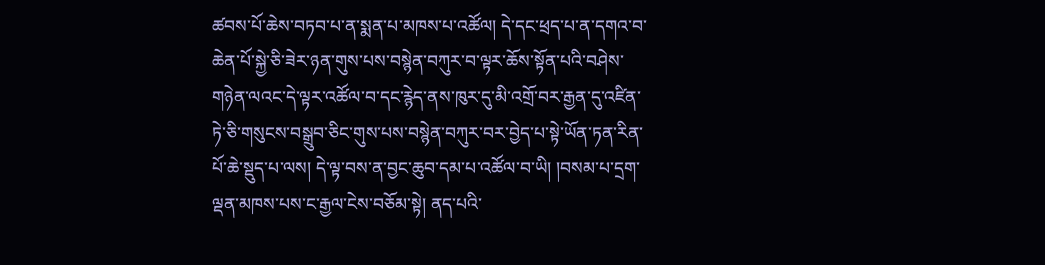ཚབས་པོ་ཆེས་བཏབ་པ་ན་སྨན་པ་མཁས་པ་འཚོལ། དེ་དང་ཕྲད་པ་ན་དགའ་བ་ཆེན་པོ་སྐྱེ་ཅི་ཟེར་ཉན་གུས་པས་བསྙེན་བཀུར་བ་ལྟར་ཆོས་སྟོན་པའི་བཤེས་གཉེན་ལའང་དེ་ལྟར་འཚོལ་བ་དང་རྙེད་ནས་ཁུར་དུ་མི་འགྲོ་བར་རྒྱན་དུ་འཛིན་ཏེ་ཅི་གསུངས་བསྒྲུབ་ཅིང་གུས་པས་བསྙེན་བཀུར་བར་བྱེད་པ་སྟེ་ཡོན་ཏན་རིན་པོ་ཆེ་སྡུད་པ་ལས། དེ་ལྟ་བས་ན་བྱང་ཆུབ་དམ་པ་འཚོལ་བ་ཡི། །བསམ་པ་དྲག་ལྡན་མཁས་པས་ང་རྒྱལ་ངེས་བཅོམ་སྟེ། ནད་པའི་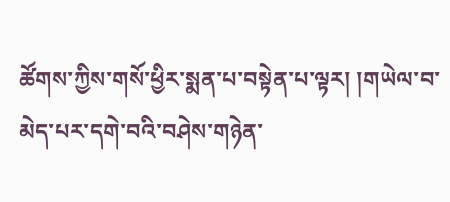ཚོགས་ཀྱིས་གསོ་ཕྱིར་སྨན་པ་བསྟེན་པ་ལྟར། །གཡེལ་བ་མེད་པར་དགེ་བའི་བཤེས་གཉེན་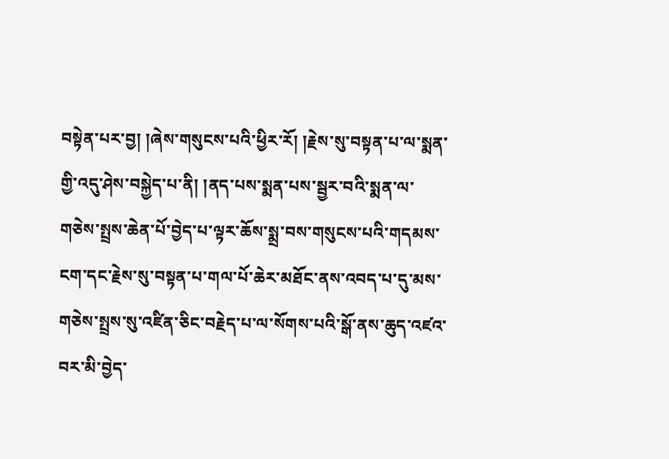བསྟེན་པར་བྱ། །ཞེས་གསུངས་པའི་ཕྱིར་རོ། །རྗེས་སུ་བསྟན་པ་ལ་སྨན་གྱི་འདུ་ཤེས་བསྐྱེད་པ་ནི། །ནད་པས་སྨན་པས་སྦྱར་བའི་སྨན་ལ་གཅེས་སྤྲས་ཆེན་པོ་བྱེད་པ་ལྟར་ཆོས་སྨྲ་བས་གསུངས་པའི་གདམས་ངག་དང་རྗེས་སུ་བསྟན་པ་གལ་པོ་ཆེར་མཐོང་ནས་འབད་པ་དུ་མས་གཅེས་སྤྲས་སུ་འཛིན་ཅིང་བརྗེད་པ་ལ་སོགས་པའི་སྒོ་ནས་ཆུད་འཛའ་བར་མི་བྱེད་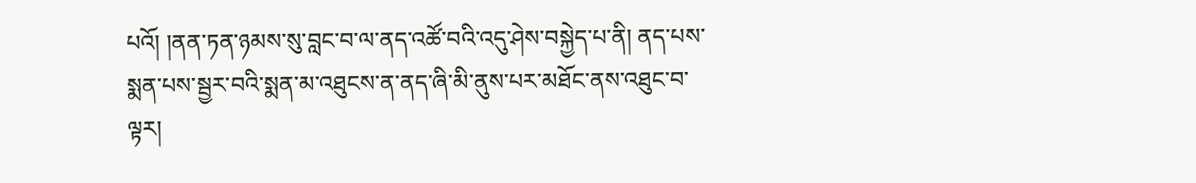པའོ། །ནན་ཏན་ཉམས་སུ་བླང་བ་ལ་ནད་འཚོ་བའི་འདུ་ཤེས་བསྐྱེད་པ་ནི། ནད་པས་སྨན་པས་སྦྱར་བའི་སྨན་མ་འཐུངས་ན་ནད་ཞི་མི་ནུས་པར་མཐོང་ནས་འཐུང་བ་ལྟར།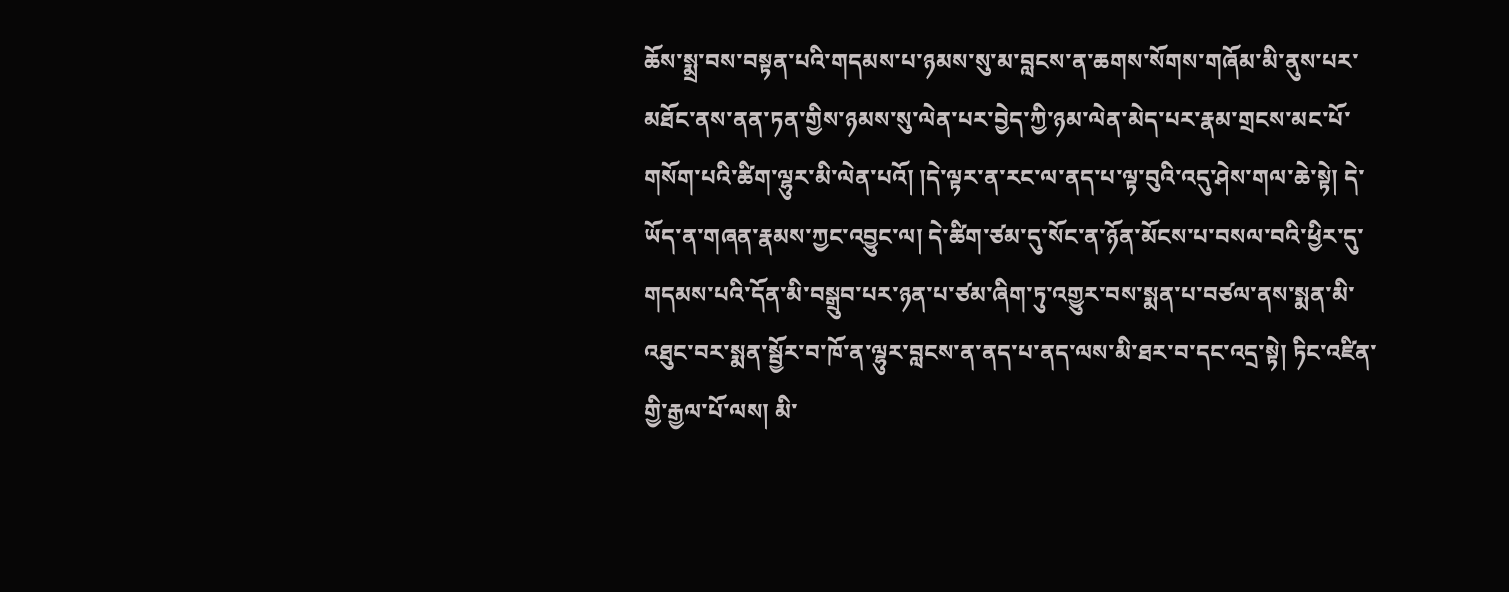ཆོས་སྨྲ་བས་བསྟན་པའི་གདམས་པ་ཉམས་སུ་མ་བླངས་ན་ཆགས་སོགས་གཞོམ་མི་ནུས་པར་མཐོང་ནས་ནན་ཏན་གྱིས་ཉམས་སུ་ལེན་པར་བྱེད་ཀྱི་ཉམ་ལེན་མེད་པར་རྣམ་གྲངས་མང་པོ་གསོག་པའི་ཚིག་ལྷུར་མི་ལེན་པའོ། །དེ་ལྟར་ན་རང་ལ་ནད་པ་ལྟ་བུའི་འདུ་ཤེས་གལ་ཆེ་སྟེ། དེ་ཡོད་ན་གཞན་རྣམས་ཀྱང་འབྱུང་ལ། དེ་ཚིག་ཙམ་དུ་སོང་ན་ཉོན་མོངས་པ་བསལ་བའི་ཕྱིར་དུ་གདམས་པའི་དོན་མི་བསྒྲུབ་པར་ཉན་པ་ཙམ་ཞིག་ཏུ་འགྱུར་བས་སྨན་པ་བཙལ་ནས་སྨན་མི་འཐུང་བར་སྨན་སྦྱོར་བ་ཁོ་ན་ལྷུར་བླངས་ན་ནད་པ་ནད་ལས་མི་ཐར་བ་དང་འདྲ་སྟེ། ཏིང་འཛིན་གྱི་རྒྱལ་པོ་ལས། མི་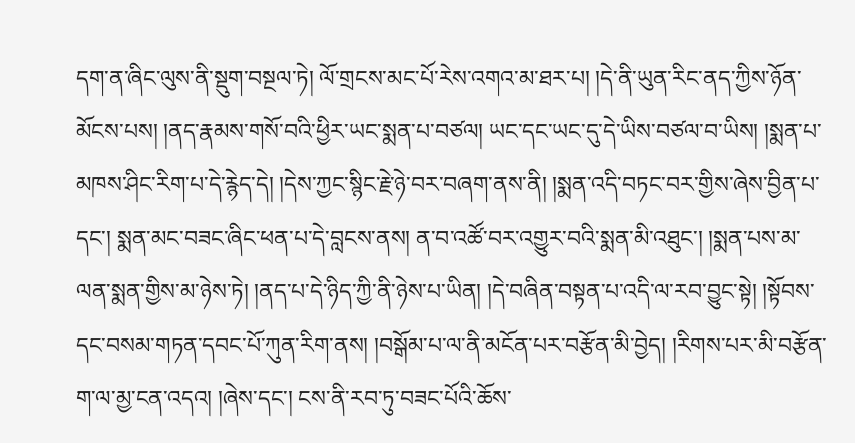དག་ན་ཞིང་ལུས་ནི་སྡུག་བསྔལ་ཏེ། ལོ་གྲངས་མང་པོ་རེས་འགའ་མ་ཐར་པ། །དེ་ནི་ཡུན་རིང་ནད་ཀྱིས་ཉོན་མོངས་པས། །ནད་རྣམས་གསོ་བའི་ཕྱིར་ཡང་སྨན་པ་བཙལ། ཡང་དང་ཡང་དུ་དེ་ཡིས་བཙལ་བ་ཡིས། །སྨན་པ་མཁས་ཤིང་རིག་པ་དེ་རྙེད་དེ། །དེས་ཀྱང་སྙིང་རྗེ་ཉེ་བར་བཞག་ནས་ནི། །སྨན་འདི་བཏང་བར་གྱིས་ཞེས་བྱིན་པ་དང་། སྨན་མང་བཟང་ཞིང་ཕན་པ་དེ་བླངས་ནས། ན་བ་འཚོ་བར་འགྱུར་བའི་སྨན་མི་འཐུང་། །སྨན་པས་མ་ལན་སྨན་གྱིས་མ་ཉེས་ཏེ། །ནད་པ་དེ་ཉིད་ཀྱི་ནི་ཉེས་པ་ཡིན། །དེ་བཞིན་བསྟན་པ་འདི་ལ་རབ་བྱུང་སྟེ། །སྟོབས་དང་བསམ་གཏན་དབང་པོ་ཀུན་རིག་ནས། །བསྒོམ་པ་ལ་ནི་མངོན་པར་བརྩོན་མི་བྱེད། །རིགས་པར་མི་བརྩོན་ག་ལ་མྱ་ངན་འདའ། །ཞེས་དང་། ངས་ནི་རབ་ཏུ་བཟང་པོའི་ཆོས་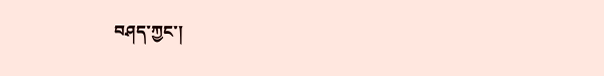བཤད་ཀྱང་།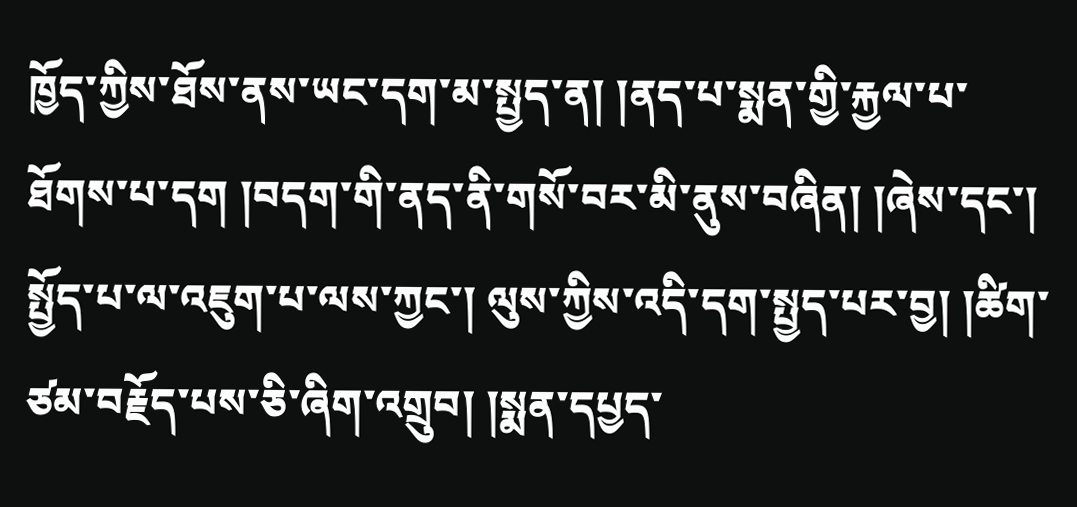ཁྱོད་ཀྱིས་ཐོས་ནས་ཡང་དག་མ་སྤྱད་ན། །ནད་པ་སྨན་གྱི་རྐྱལ་པ་ཐོགས་པ་དག །བདག་གི་ནད་ནི་གསོ་བར་མི་ནུས་བཞིན། །ཞེས་དང་། སྤྱོད་པ་ལ་འཇུག་པ་ལས་ཀྱང་། ལུས་ཀྱིས་འདི་དག་སྤྱད་པར་བྱ། །ཚིག་ཙམ་བརྗོད་པས་ཅི་ཞིག་འགྲུབ། །སྨན་དཔྱད་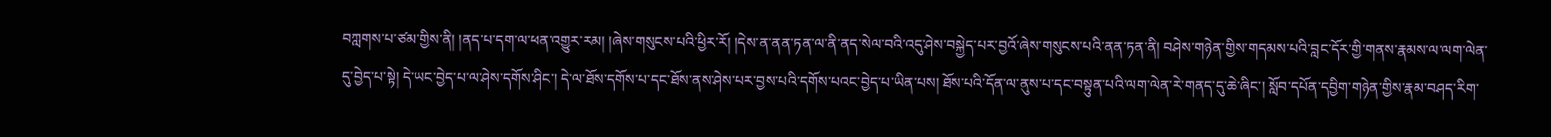བཀླགས་པ་ཙམ་གྱིས་ནི། །ནད་པ་དག་ལ་ཕན་འགྱུར་རམ། །ཞེས་གསུངས་པའི་ཕྱིར་རོ། །དེས་ན་ནན་ཏན་ལ་ནི་ནད་སེལ་བའི་འདུ་ཤེས་བསྐྱེད་པར་བྱའོ་ཞེས་གསུངས་པའི་ནན་ཏན་ནི། བཤེས་གཉེན་གྱིས་གདམས་པའི་བླང་དོར་གྱི་གནས་རྣམས་ལ་ལག་ལེན་དུ་བྱེད་པ་སྟེ། དེ་ཡང་བྱེད་པ་ལ་ཤེས་དགོས་ཤིང་། དེ་ལ་ཐོས་དགོས་པ་དང་ཐོས་ནས་ཤེས་པར་བྱས་པའི་དགོས་པའང་བྱེད་པ་ཡིན་པས། ཐོས་པའི་དོན་ལ་ནུས་པ་དང་བསྟུན་པའི་ལག་ལེན་རེ་གནད་དུ་ཆེ་ཞིང་། སློབ་དཔོན་དབྱིག་གཉེན་གྱིས་རྣམ་བཤད་རིག་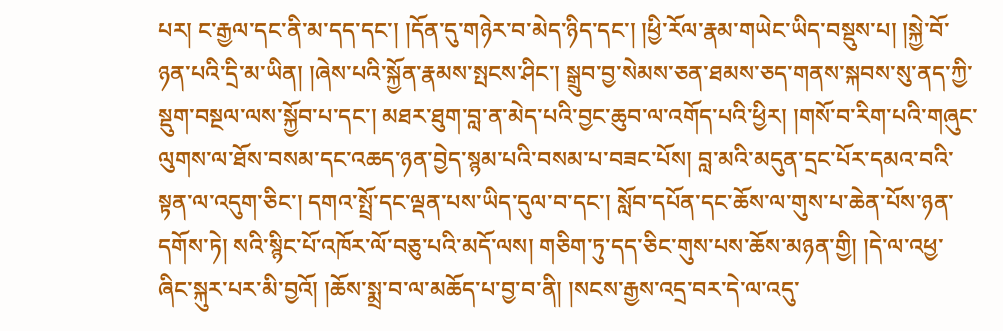པར། ང་རྒྱལ་དང་ནི་མ་དད་དང་། །དོན་དུ་གཉེར་བ་མེད་ཉིད་དང་། །ཕྱི་རོལ་རྣམ་གཡེང་ཡིད་བསྡུས་པ། །སྐྱེ་བོ་ཉན་པའི་དྲི་མ་ཡིན། །ཞེས་པའི་སྐྱོན་རྣམས་སྤངས་ཤིང་། སྒྲུབ་བྱ་སེམས་ཅན་ཐམས་ཅད་གནས་སྐབས་སུ་ནད་ཀྱི་སྡུག་བསྔལ་ལས་སྐྱོབ་པ་དང་། མཐར་ཐུག་བླ་ན་མེད་པའི་བྱང་ཆུབ་ལ་འགོད་པའི་ཕྱིར། །གསོ་བ་རིག་པའི་གཞུང་ལུགས་ལ་ཐོས་བསམ་དང་འཆད་ཉན་བྱེད་སྙམ་པའི་བསམ་པ་བཟང་པོས། བླ་མའི་མདུན་དྲང་པོར་དམའ་བའི་སྟན་ལ་འདུག་ཅིང་། དགའ་སྤྲོ་དང་ལྡན་པས་ཡིད་དུལ་བ་དང་། སློབ་དཔོན་དང་ཆོས་ལ་གུས་པ་ཆེན་པོས་ཉན་དགོས་ཏེ། སའི་སྙིང་པོ་འཁོར་ལོ་བཅུ་པའི་མདོ་ལས། གཅིག་ཏུ་དད་ཅིང་གུས་པས་ཆོས་མཉན་གྱི། །དེ་ལ་འཕྱ་ཞིང་སྐུར་པར་མི་བྱའོ། །ཆོས་སྨྲ་བ་ལ་མཆོད་པ་བྱ་བ་ནི། །སངས་རྒྱས་འདྲ་བར་དེ་ལ་འདུ་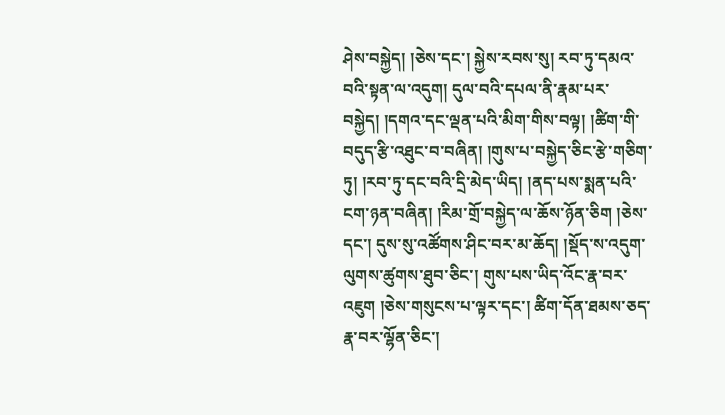ཤེས་བསྐྱེད། །ཅེས་དང་། སྐྱེས་རབས་སུ། རབ་ཏུ་དམའ་བའི་སྟན་ལ་འདུག། དུལ་བའི་དཔལ་ནི་རྣམ་པར་བསྐྱེད། །དགའ་དང་ལྡན་པའི་མིག་གིས་བལྟ། །ཚིག་གི་བདུད་རྩི་འཐུང་བ་བཞིན། །གུས་པ་བསྐྱེད་ཅིང་རྩེ་གཅིག་ཏུ། །རབ་ཏུ་དང་བའི་དྲི་མེད་ཡིད། །ནད་པས་སྨན་པའི་ངག་ཉན་བཞིན། །རིམ་གྲོ་བསྐྱེད་ལ་ཆོས་ཉོན་ཅིག །ཅེས་དང་། དུས་སུ་འཚོགས་ཤིང་བར་མ་ཆོད། །སྡོད་ས་འདུག་ལུགས་ཚུགས་ཐུབ་ཅིང་། གུས་པས་ཡིད་འོང་རྣ་བར་འཇུག །ཅེས་གསུངས་པ་ལྟར་དང་། ཚིག་དོན་ཐམས་ཅད་རྣ་བར་ལྷོན་ཅིང་།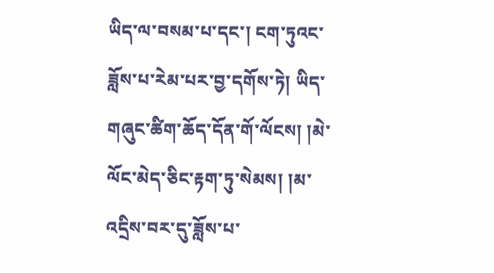ཡིད་ལ་བསམ་པ་དང་། ངག་ཏུའང་ཟློས་པ་རེམ་པར་བྱ་དགོས་ཏེ། ཡིད་གཞུང་ཚིག་ཆོད་དོན་གོ་ལོངས། །མེ་ལོང་མེད་ཅིང་རྟག་ཏུ་སེམས། །མ་འདྲིས་བར་དུ་ཟློས་པ་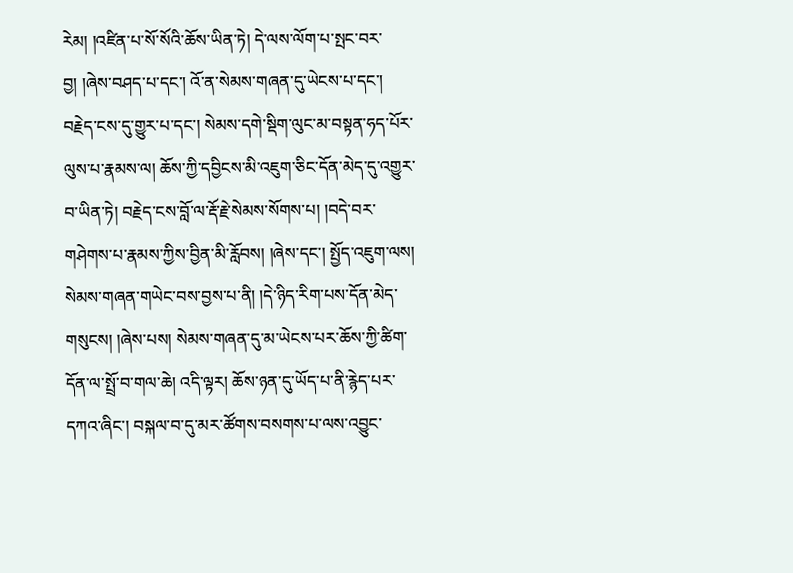རེམ། །འཛིན་པ་སོ་སོའི་ཆོས་ཡིན་ཏེ། དེ་ལས་ལོག་པ་སྤང་བར་བྱ། །ཞེས་བཤད་པ་དང་། འོ་ན་སེམས་གཞན་དུ་ཡེངས་པ་དང་། བརྗེད་ངས་དུ་གྱུར་པ་དང་། སེམས་དགེ་སྡིག་ལུང་མ་བསྟན་ཧད་པོར་ལུས་པ་རྣམས་ལ། ཆོས་ཀྱི་དབྱིངས་མི་འཇུག་ཅིང་དོན་མེད་དུ་འགྱུར་བ་ཡིན་ཏེ། བརྗེད་ངས་བློ་ལ་རྡོ་རྗེ་སེམས་སོགས་པ། །བདེ་བར་གཤེགས་པ་རྣམས་ཀྱིས་བྱིན་མི་རློབས། །ཞེས་དང་། སྤྱོད་འཇུག་ལས། སེམས་གཞན་གཡེང་བས་བྱས་པ་ནི། །དེ་ཉིད་རིག་པས་དོན་མེད་གསུངས། །ཞེས་པས། སེམས་གཞན་དུ་མ་ཡེངས་པར་ཆོས་ཀྱི་ཚིག་དོན་ལ་སྤྲོ་བ་གལ་ཆེ། འདི་ལྟར། ཆོས་ཉན་དུ་ཡོད་པ་ནི་རྙེད་པར་དཀའ་ཞིང་། བསྐལ་བ་དུ་མར་ཚོགས་བསགས་པ་ལས་འབྱུང་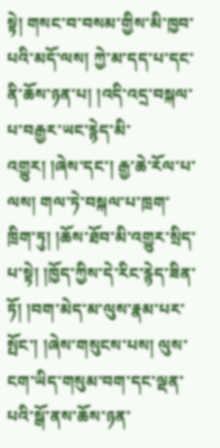སྟེ། གསང་བ་བསམ་གྱིས་མི་ཁྱབ་པའི་མདོ་ལས། ཀྱེ་མ་དད་པ་དང་ནི་ཆོས་ཉན་པ། །འདི་འདྲ་བསྐལ་པ་བརྒྱར་ཡང་རྙེད་མི་འགྱུར། །ཞེས་དང་། རྒྱ་ཆེ་རོལ་པ་ལས། གལ་ཏེ་བསྐལ་པ་ཁྲག་ཁྲིག་ཏུ། །ཆོས་ཐོབ་མི་འགྱུར་སྲིད་པ་སྟེ། །ཁྱོད་ཀྱིས་དེ་རིང་རྙེད་ཟིན་ཏོ། །བག་མེད་མ་ལུས་རྣམ་པར་སྤོང་། །ཞེས་གསུངས་པས། ལུས་ངག་ཡིད་གསུམ་བག་དང་ལྡན་པའི་སྒོ་ནས་ཆོས་ཉན་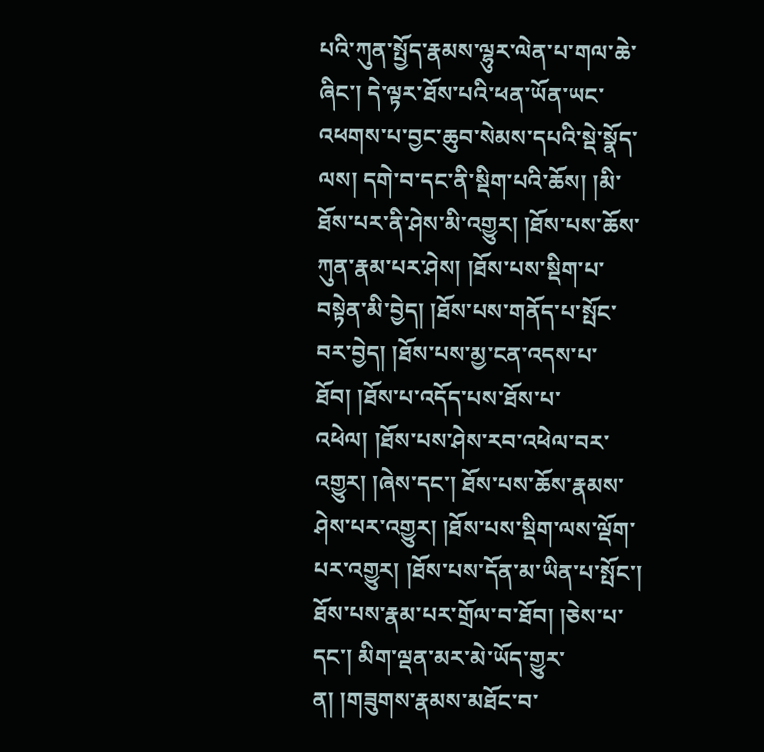པའི་ཀུན་སྤྱོད་རྣམས་ལྷུར་ལེན་པ་གལ་ཆེ་ཞིང་། དེ་ལྟར་ཐོས་པའི་ཕན་ཡོན་ཡང་འཕགས་པ་བྱང་ཆུབ་སེམས་དཔའི་སྡེ་སྣོད་ལས། དགེ་བ་དང་ནི་སྡིག་པའི་ཆོས། །མི་ཐོས་པར་ནི་ཤེས་མི་འགྱུར། །ཐོས་པས་ཆོས་ཀུན་རྣམ་པར་ཤེས། །ཐོས་པས་སྡིག་པ་བསྟེན་མི་བྱེད། །ཐོས་པས་གནོད་པ་སྤོང་བར་བྱེད། །ཐོས་པས་མྱ་ངན་འདས་པ་ཐོབ། །ཐོས་པ་འདོད་པས་ཐོས་པ་འཕེལ། །ཐོས་པས་ཤེས་རབ་འཕེལ་བར་འགྱུར། །ཞེས་དང་། ཐོས་པས་ཆོས་རྣམས་ཤེས་པར་འགྱུར། །ཐོས་པས་སྡིག་ལས་ལྡོག་པར་འགྱུར། །ཐོས་པས་དོན་མ་ཡིན་པ་སྤོང་། ཐོས་པས་རྣམ་པར་གྲོལ་བ་ཐོབ། །ཅེས་པ་དང་། མིག་ལྡན་མར་མེ་ཡོད་གྱུར་ན། །གཟུགས་རྣམས་མཐོང་བ་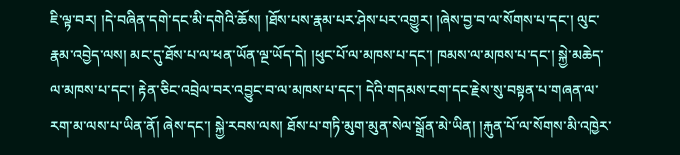ཇི་ལྟ་བར། །དེ་བཞིན་དགེ་དང་མི་དགེའི་ཆོས། །ཐོས་པས་རྣམ་པར་ཤེས་པར་འགྱུར། །ཞེས་བྱ་བ་ལ་སོགས་པ་དང་། ལུང་རྣམ་འབྱེད་ལས། མང་དུ་ཐོས་པ་ལ་ཕན་ཡོན་ལྔ་ཡོད་དེ། །ཕུང་པོ་ལ་མཁས་པ་དང་། ཁམས་ལ་མཁས་པ་དང་། སྐྱེ་མཆེད་ལ་མཁས་པ་དང་། རྟེན་ཅིང་འབྲེལ་བར་འབྱུང་བ་ལ་མཁས་པ་དང་། དེའི་གདམས་ངག་དང་རྗེས་སུ་བསྟན་པ་གཞན་ལ་རག་མ་ལས་པ་ཡིན་ནོ། ཞེས་དང་། སྐྱེ་རབས་ལས། ཐོས་པ་གཏི་མུག་མུན་སེལ་སྒྲོན་མེ་ཡིན། །རྐུན་པོ་ལ་སོགས་མི་འཁྱེར་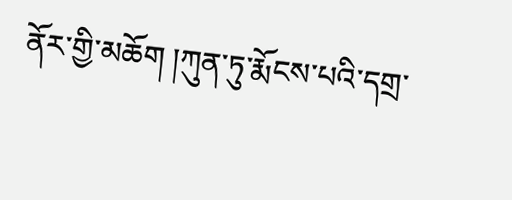ནོར་གྱི་མཆོག །ཀུན་ཏུ་རྨོངས་པའི་དགྲ་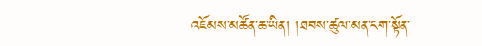འཇོམས་མཚོན་ཆ་ཡིན། །ཐབས་ཚུལ་མན་ངག་སྟོན་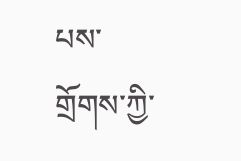པས་གྲོགས་ཀྱི་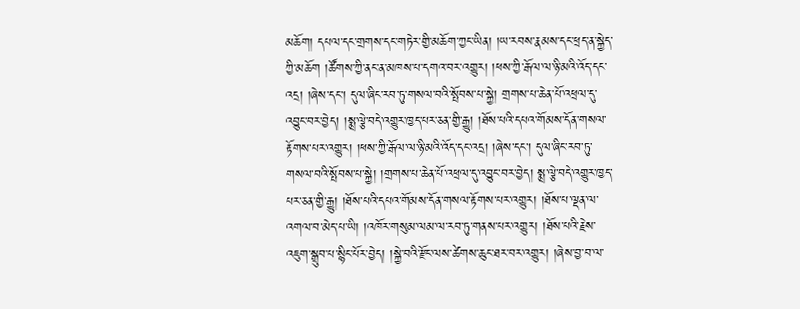མཆོག། དཔལ་དང་གྲགས་དང་གཏེར་གྱི་མཆོག་ཀྱང་ཡིན། །ཡ་རབས་རྣམས་དང་ཕྲད་ན་སྐྱེད་ཀྱི་མཆོག །ཚོགས་ཀྱི་ནང་ན་མཁས་པ་དགའ་བར་འགྱུར། །ཕས་ཀྱི་རྒོལ་ལ་ཉི་མའི་འོད་དང་འདྲ། །ཞེས་དང་། དུལ་ཞིང་རབ་ཏུ་གསལ་བའི་སྤོབས་པ་སྐྱེ། གྲགས་པ་ཆེན་པོ་འཕྲལ་དུ་འབྱུང་བར་བྱེད། །སྨྲ་ལྕེ་བདེ་འགྱུར་ཁྱད་པར་ཅན་གྱི་རྒྱུ། །ཐོས་པའི་དཔའ་གོམས་དོན་གསལ་རྟོགས་པར་འགྱུར། །ཕས་ཀྱི་རྒོལ་ལ་ཉི་མའི་འོད་དང་འདྲ། །ཞེས་དང་། དུལ་ཞིང་རབ་ཏུ་གསལ་བའི་སྤོབས་པ་སྐྱེ། །གྲགས་པ་ཆེན་པོ་འཕྲལ་དུ་འབྱུང་བར་བྱེད། སྨྲ་ལྕེ་བདེ་འགྱུར་ཁྱད་པར་ཅན་གྱི་རྒྱུ། །ཐོས་པའི་དཔའ་གོམས་དོན་གསལ་རྟོགས་པར་འགྱུར། །ཐོས་པ་ལྡན་ལ་འགལ་བ་མེད་པ་ཡི། །འཁོར་གསུམ་ལམ་ལ་རབ་ཏུ་གནས་པར་འགྱུར། །ཐོས་པའི་རྗེས་འཇུག་སྒྲུབ་པ་སྙིང་པོར་བྱེད། །སྐྱེ་བའི་རྫོང་ལས་ཚེགས་ཆུང་ཐར་བར་འགྱུར། །ཞེས་བྱ་བ་ལ་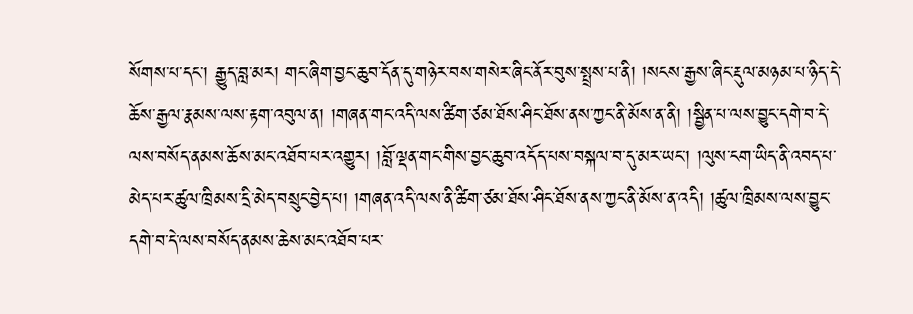སོགས་པ་དང་། རྒྱུད་བླ་མར། གང་ཞིག་བྱང་ཆུབ་དོན་དུ་གཉེར་བས་གསེར་ཞིང་ནོར་བུས་སྤྲས་པ་ནི། །སངས་རྒྱས་ཞིང་རྡུལ་མཉམ་པ་ཉིད་དེ་ཆོས་རྒྱལ་རྣམས་ལས་རྟག་འབུལ་ན། །གཞན་གང་འདི་ལས་ཚིག་ཙམ་ཐོས་ཤིང་ཐོས་ནས་ཀྱང་ནི་མོས་ན་ནི། །སྦྱིན་པ་ལས་བྱུང་དགེ་བ་དེ་ལས་བསོད་ནམས་ཆོས་མང་འཐོབ་པར་འགྱུར། །བློ་ལྡན་གང་གིས་བྱང་ཆུབ་འདོད་པས་བསྐལ་བ་དུ་མར་ཡང་། །ལུས་ངག་ཡིད་ནི་འབད་པ་མེད་པར་ཚུལ་ཁྲིམས་དྲི་མེད་བསྲུང་བྱེད་པ། །གཞན་འདི་ལས་ནི་ཚིག་ཙམ་ཐོས་ཤིང་ཐོས་ནས་ཀྱང་ནི་མོས་ན་འདི། །ཚུལ་ཁྲིམས་ལས་བྱུང་དགེ་བ་དེ་ལས་བསོད་ནམས་ཆེས་མང་འཐོབ་པར་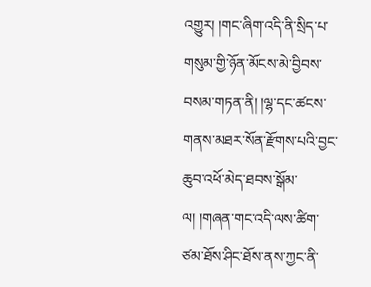འགྱུར། །གང་ཞིག་འདི་ནི་སྲིད་པ་གསུམ་གྱི་ཉོན་མོངས་མེ་བྱིབས་བསམ་གཏན་ནི། །ལྷ་དང་ཚངས་གནས་མཐར་སོན་རྫོགས་པའི་བྱང་ཆུབ་འཕོ་མེད་ཐབས་སྒོམ་ལ། །གཞན་གང་འདི་ལས་ཚིག་ཙམ་ཐོས་ཤིང་ཐོས་ནས་ཀྱང་ནི་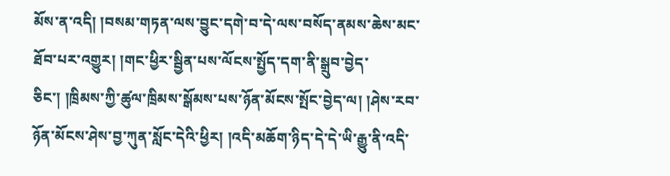མོས་ན་འདི། །བསམ་གཏན་ལས་བྱུང་དགེ་བ་དེ་ལས་བསོད་ནམས་ཆེས་མང་ཐོབ་པར་འགྱུར། །གང་ཕྱིར་སྦྱིན་པས་ལོངས་སྤྱོད་དག་ནི་སྒྲུབ་བྱེད་ཅིང་། །ཁྲིམས་ཀྱི་ཚུལ་ཁྲིམས་སྒོམས་པས་ཉོན་མོངས་སྤོང་བྱེད་ལ། །ཤེས་རབ་ཉོན་མོངས་ཤེས་བྱ་ཀུན་སློང་དེའི་ཕྱིར། །འདི་མཆོག་ཉིད་དེ་དེ་ཡི་རྒྱུ་ནི་འདི་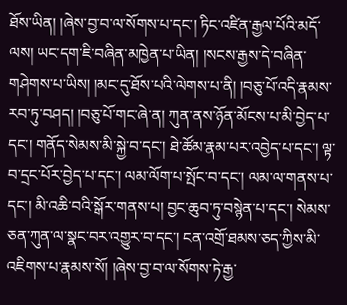ཐོས་ཡིན། །ཞེས་བྱ་བ་ལ་སོགས་པ་དང་། ཏིང་འཛིན་རྒྱལ་པོའི་མདོ་ལས། ཡང་དག་ཇི་བཞིན་མཁྱེན་པ་ཡིན། །སངས་རྒྱས་དེ་བཞིན་གཤེགས་པ་ཡིས། །མང་དུ་ཐོས་པའི་ལེགས་པ་ནི། །བཅུ་པོ་འདི་རྣམས་རབ་ཏུ་བཤད། །བཅུ་པོ་གང་ཞེ་ན། ཀུན་ནས་ཉོན་མོངས་པ་མི་བྱེད་པ་དང་། གནོད་སེམས་མི་སྐྱེ་བ་དང་། ཐེ་ཚོམ་རྣམ་པར་འབྱེད་པ་དང་། ལྟ་བ་དྲང་པོར་བྱེད་པ་དང་། ལམ་ལོག་པ་སྤོང་བ་དང་། ལམ་ལ་གནས་པ་དང་། མི་འཆི་བའི་སྒོར་གནས་པ། བྱང་ཆུབ་ཏུ་བསྙེན་པ་དང་། སེམས་ཅན་ཀུན་ལ་སྣང་བར་འགྱུར་བ་དང་། ངན་འགྲོ་ཐམས་ཅད་ཀྱིས་མི་འཇིགས་པ་རྣམས་སོ། །ཞེས་བྱ་བ་ལ་སོགས་ཏེ་རྒྱ་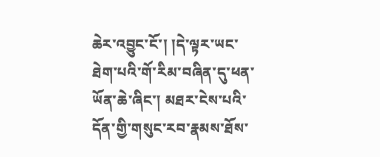ཆེར་འབྱུང་ངོ་། །དེ་ལྟར་ཡང་ཐེག་པའི་གོ་རིམ་བཞིན་དུ་ཕན་ཡོན་ཆེ་ཞིང་། མཐར་ངེས་པའི་དོན་གྱི་གསུང་རབ་རྣམས་ཐོས་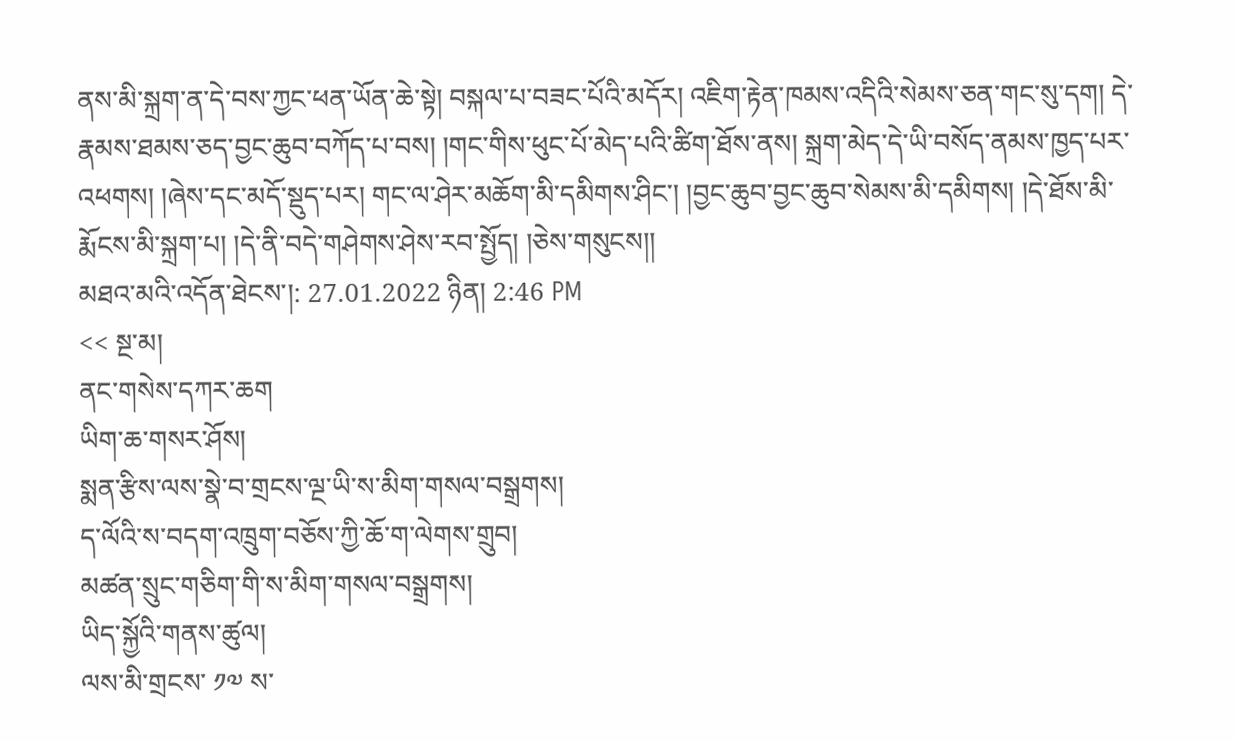ནས་མི་སྐྲག་ན་དེ་བས་ཀྱང་ཕན་ཡོན་ཆེ་སྟེ། བསྐལ་པ་བཟང་པོའི་མདོར། འཇིག་རྟེན་ཁམས་འདིའི་སེམས་ཅན་གང་སུ་དག། དེ་རྣམས་ཐམས་ཅད་བྱང་ཆུབ་བཀོད་པ་བས། །གང་གིས་ཕུང་པོ་མེད་པའི་ཚིག་ཐོས་ནས། སྐྲག་མེད་དེ་ཡི་བསོད་ནམས་ཁྱད་པར་འཕགས། །ཞེས་དང་མདོ་སྡུད་པར། གང་ལ་ཤེར་མཆོག་མི་དམིགས་ཤིང་། །བྱང་ཆུབ་བྱང་ཆུབ་སེམས་མི་དམིགས། །དེ་ཐོས་མི་རྨོངས་མི་སྐྲག་པ། །དེ་ནི་བདེ་གཤེགས་ཤེས་རབ་སྤྱོད། །ཅེས་གསུངས།།
མཐའ་མའི་འདོན་ཐེངས་།: 27.01.2022 ཉིན། 2:46 PM
<< སྔ་མ།
ནང་གསེས་དཀར་ཆག
ཡིག་ཆ་གསར་ཤོས།
སྨན་རྩིས་ལས་སྣེ་བ་གྲངས་ལྔ་ཡི་ས་མིག་གསལ་བསྒྲགས།
ད་ལོའི་ས་བདག་འཁྲུག་བཅོས་ཀྱི་ཆོ་ག་ལེགས་གྲུབ།
མཚན་སྲུང་གཅིག་གི་ས་མིག་གསལ་བསྒྲགས།
ཡིད་སྐྱོའི་གནས་ཚུལ།
ལས་མི་གྲངས་ ༡༧ ས་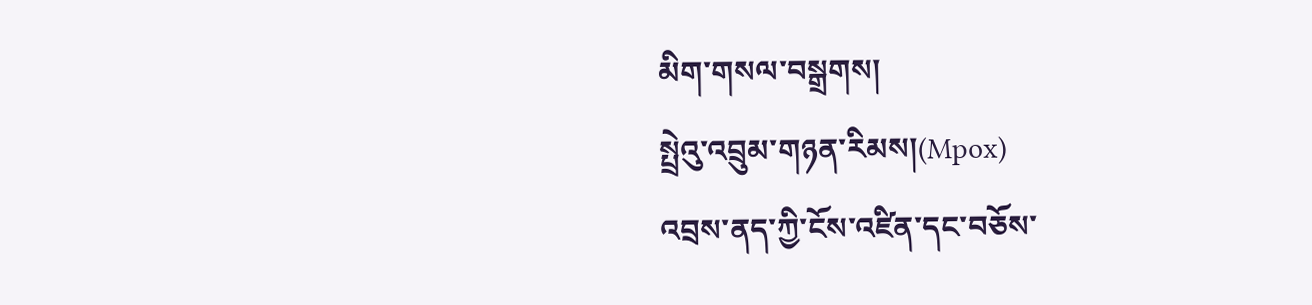མིག་གསལ་བསྒྲགས།
སྤྲེའུ་འབྲུམ་གཉན་རིམས།(Mpox)
འབྲས་ནད་ཀྱི་ངོས་འཛིན་དང་བཅོས་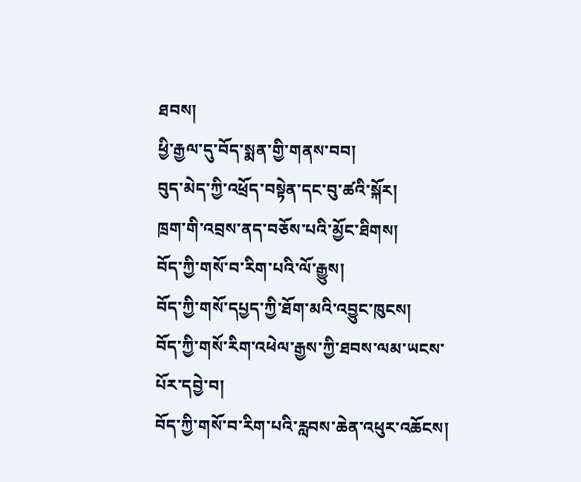ཐབས།
ཕྱི་རྒྱལ་དུ་བོད་སྨན་གྱི་གནས་བབ།
བུད་མེད་ཀྱི་འཕྲོད་བསྟེན་དང་བུ་ཚའི་སྐོར།
ཁྲག་གི་འབྲས་ནད་བཅོས་པའི་མྱོང་ཐིགས།
བོད་ཀྱི་གསོ་བ་རིག་པའི་ལོ་རྒྱུས།
བོད་ཀྱི་གསོ་དཔྱད་ཀྱི་ཐོག་མའི་འབྱུང་ཁུངས།
བོད་ཀྱི་གསོ་རིག་འཕེལ་རྒྱས་ཀྱི་ཐབས་ལམ་ཡངས་པོར་དབྱེ་བ།
བོད་ཀྱི་གསོ་བ་རིག་པའི་རླབས་ཆེན་འཕུར་འཆོངས།